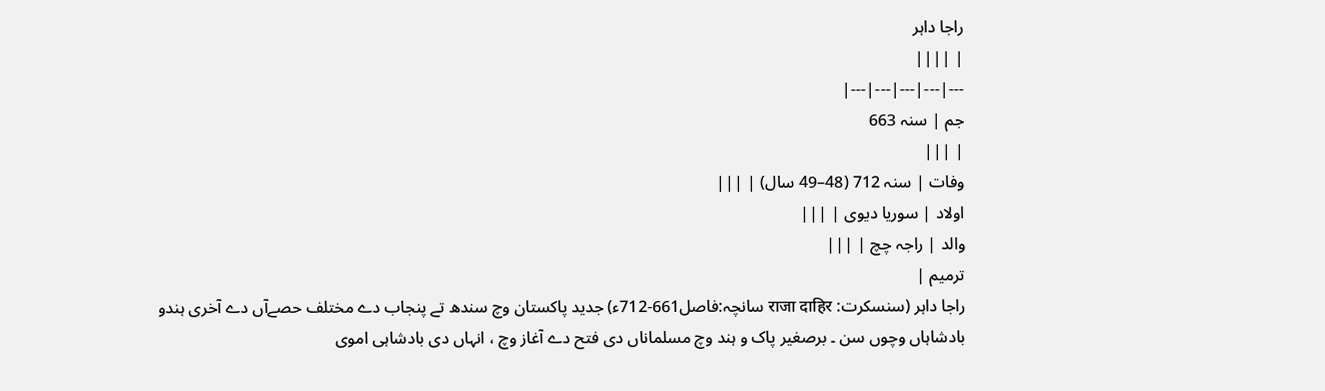راجا داہر
| ||||
---|---|---|---|---|
جم | سنہ 663
| |||
وفات | سنہ 712 (48–49 سال) | |||
اولاد | سوریا دیوی | |||
والد | راجہ چچ | |||
ترمیم |
راجا داہر (سنسکرت: राजा दाहिर سانچہ:فاصل661-712ء) جدید پاکستان وچ سندھ تے پنجاب دے مختلف حصےآں دے آخری ہندو بادشاہاں وچوں سن ۔ برصغیر پاک و ہند وچ مسلماناں دی فتح دے آغاز وچ ، انہاں دی بادشاہی اموی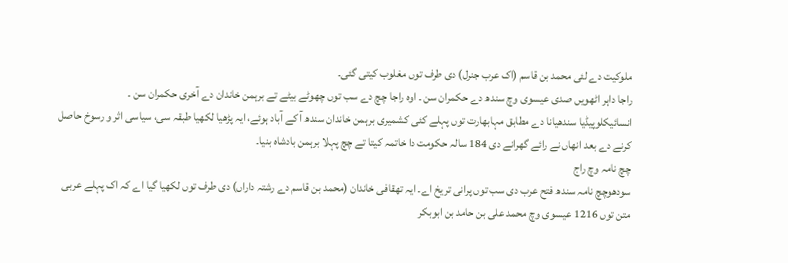ملوکیت دے لئی محمد بن قاسم (اک عرب جنرل) دی طرف توں مغلوب کيتی گئی۔
راجا داہر اٹھويں صدی عیسوی وچ سندھ دے حکمران سن ۔ اوہ راجا چچ دے سب توں چھوٹے بیٹے تے برہمن خاندان دے آخری حکمران سن ۔
انسائیکلوپیڈیا سندھیانا دے مطابق مہابھارت توں پہلے کئی کشمیری برہمن خاندان سندھ آ کے آباد ہوئے، ایہ پڑھیا لکھیا طبقہ سی، سیاسی اثر و رسوخ حاصل کرنے دے بعد انھاں نے رائے گھرانے دی 184 سالہ حکومت دا خاتمہ کیتا تے چچ پہلا برہمن بادشاہ بنیا۔
چچ نامہ وچ راج
سودھوچچ نامہ سندھ فتح عرب دی سب توں پرانی تریخ اے۔ ایہ تھقافی خاندان (محمد بن قاسم دے رشتہ داراں) دی طرف توں لکھیا گیا اے کہ اک پہلے عربی متن توں 1216 عیسوی وچ محمد علی بن حامد بن ابوبکر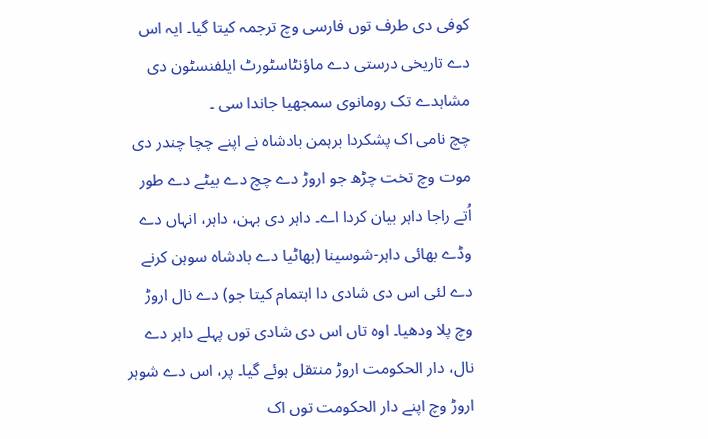کوفی دی طرف توں فارسی وچ ترجمہ کیتا گیا۔ ایہ اس دے تاریخی درستی دے ماؤنٹاسٹورٹ ایلفنسٹون دی مشاہدے تک رومانوی سمجھیا جاندا سی ۔
چچ نامی اک پشکردا برہمن بادشاہ نے اپنے چچا چندر دی موت وچ تخت چڑھ جو اروڑ دے چچ دے بیٹے دے طور اُتے راجا داہر بیان کردا اے۔ داہر دی بہن، داہر، انہاں دے وڈے بھائی داہر-شوسینا (بھاٹیا دے بادشاہ سوہن کرنے دے لئی اس دی شادی دا اہتمام کیتا جو) دے نال اروڑ وچ پلا ودھیا۔ اوہ تاں اس دی شادی توں پہلے داہر دے نال، دار الحکومت اروڑ منتقل ہوئے گیا۔ پر، اس دے شوہر اروڑ وچ اپنے دار الحکومت توں اک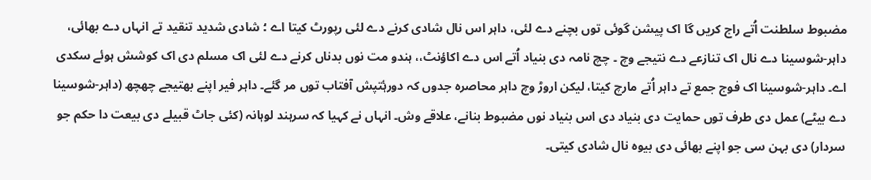مضبوط سلطنت اُتے راج کريں گا اک پیشن گوئی توں بچنے دے لئی، داہر اس نال شادی کرنے دے لئی رپورٹ کیتا اے ؛ شادی شدید تنقید تے انہاں دے بھائی، داہر-شوسینا دے نال اک تنازعے دے نتیجے وچ ۔ چچ نامہ دی بنیاد اُتے اس دے اکاؤنٹ،، ہندو مت نوں بدناں کرنے دے لئی اک مسلم دی اک کوشش ہوئے سکدی اے۔ داہر-شوسینا اک فوج جمع تے داہر اُتے مارچ کيتا، لیکن اروڑ وچ داہر محاصرہ جدوں کہ دورۂتپش آفتاب توں مر گئے۔ داہر فیر اپنے بھتیجے چھچھ (داہر-شوسینا دے بیٹے) عمل دی طرف توں حمایت دی بنیاد دی اس بنیاد نوں مضبوط بنانے، علاقے وش۔ انہاں نے کہیا کہ سرہند لوہانہ (کئی جاٹ قبیلے دی بیعت دا حکم جو سردار) دی بہن سی جو اپنے بھائی دی بیوہ نال شادی کيتی۔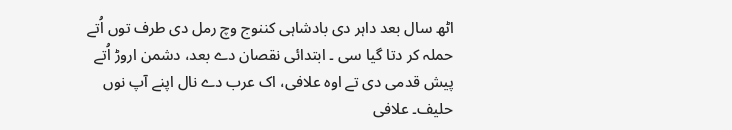اٹھ سال بعد داہر دی بادشاہی کننوج وچ رمل دی طرف توں اُتے حملہ کر دتا گیا سی ۔ ابتدائی نقصان دے بعد، دشمن اروڑ اُتے پیش قدمی دی تے اوہ علافی، اک عرب دے نال اپنے آپ نوں حلیف۔ علافی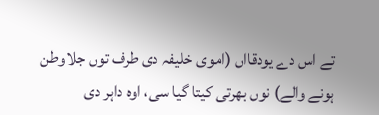تے اس دے یودقااں (اموی خلیفہ دی طرف توں جلاوطن ہونے والے) نوں بھرتی کیتا گیا سی، اوہ داہر دی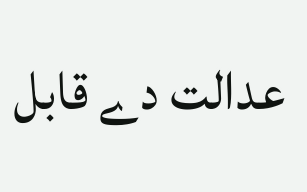عدالت دے قابل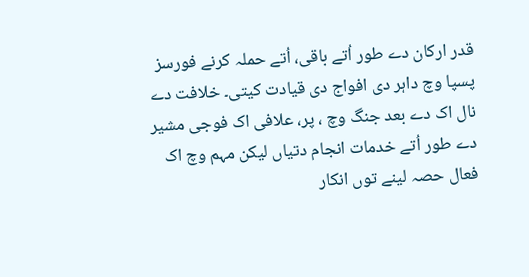قدر ارکان دے طور اُتے باقی، اُتے حملہ کرنے فورسز پسپا وچ داہر دی افواج دی قیادت کيتی۔ خلافت دے نال اک دے بعد جنگ وچ ، پر، علافی اک فوجی مشیر دے طور اُتے خدمات انجام دتیاں لیکن مہم وچ اک فعال حصہ لینے توں انکار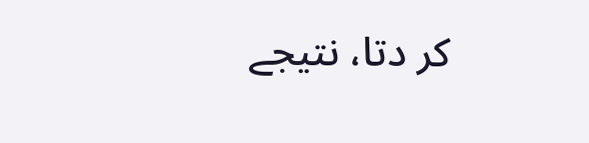کر دتا، نتیجے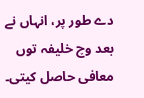دے طور پر، انہاں نے بعد وچ خلیفہ توں معافی حاصل کيتی۔